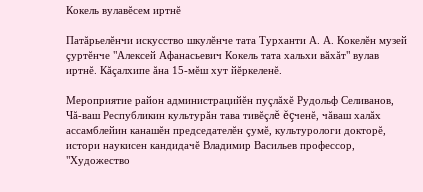Кокель вулавĕсем иртнĕ

Патăрьелĕнчи искусство шкулĕнче тата Турханти А. А. Кокелĕн музей çуртĕнче "Алексей Афанасьевич Кокель тата хальхи вăхăт" вулав иртнĕ. Кăçалхипе ăна 15-мĕш хут йĕркеленĕ.

Мероприятие район администрацийĕн пуçлăхĕ Рудольф Селиванов, Чă-ваш Республикин культурăн тава тивĕçлĕ ĕçченĕ, чăваш халăх ассамблейин канашĕн председателĕн çумĕ, культурологи докторĕ, истори наукисен кандидачĕ Владимир Васильев профессор, "Художество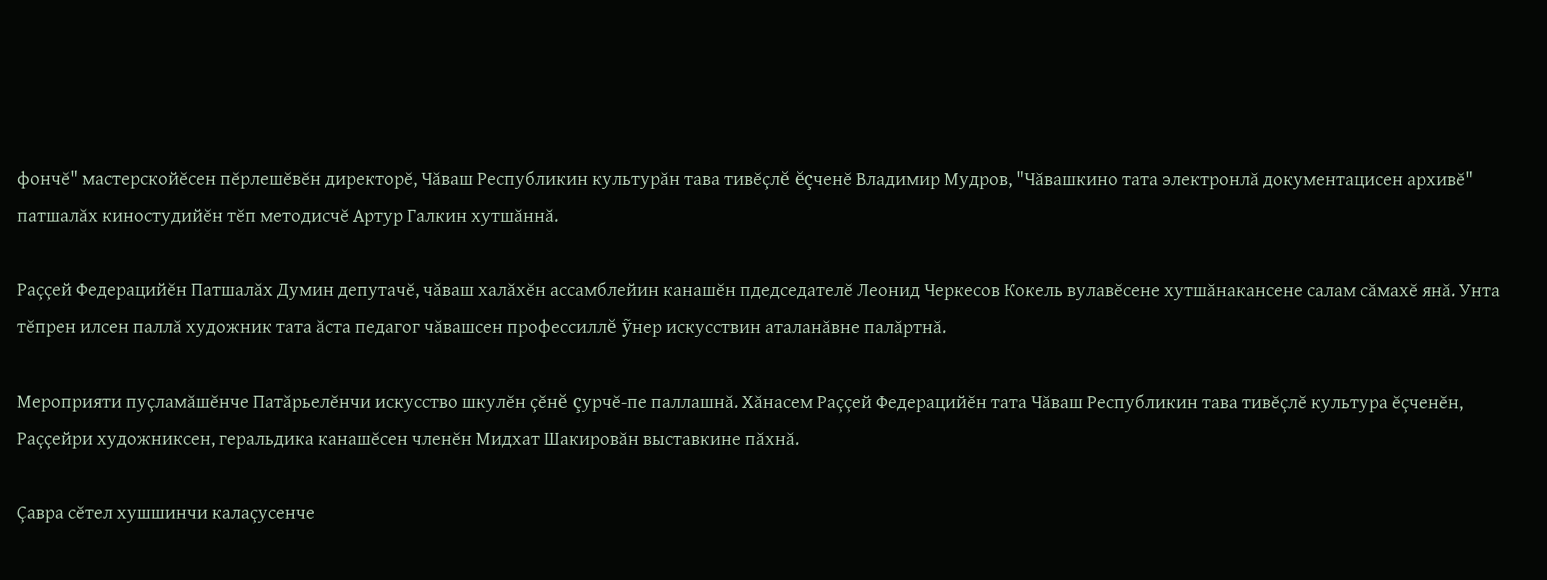фончĕ" мастерскойĕсен пĕрлешĕвĕн директорĕ, Чăваш Республикин культурăн тава тивĕçлĕ ĕçченĕ Владимир Мудров, "Чăвашкино тата электронлă документацисен архивĕ" патшалăх киностудийĕн тĕп методисчĕ Артур Галкин хутшăннă.

Раççей Федерацийĕн Патшалăх Думин депутачĕ, чăваш халăхĕн ассамблейин канашĕн пдедседателĕ Леонид Черкесов Кокель вулавĕсене хутшăнакансене салам сăмахĕ янă. Унта тĕпрен илсен паллă художник тата ăста педагог чăвашсен профессиллĕ ỹнер искусствин аталанăвне палăртнă.

Мероприяти пуçламăшĕнче Патăрьелĕнчи искусство шкулĕн çĕнĕ çурчĕ-пе паллашнă. Хăнасем Раççей Федерацийĕн тата Чăваш Республикин тава тивĕçлĕ культура ĕçченĕн, Раççейри художниксен, геральдика канашĕсен членĕн Мидхат Шакировăн выставкине пăхнă.

Çавра сĕтел хушшинчи калаçусенче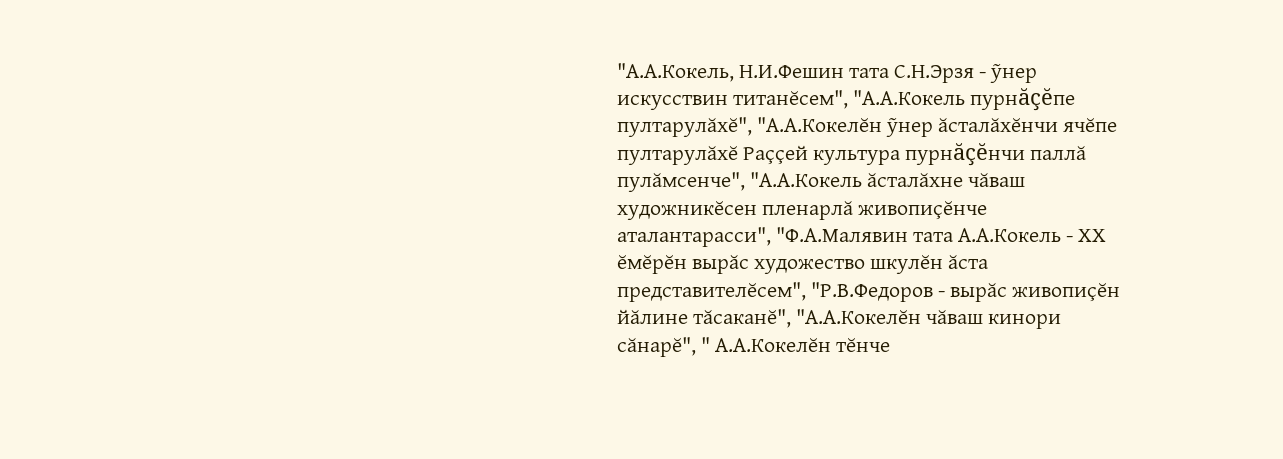"А.А.Кокель, Н.И.Фешин тата С.Н.Эрзя - ỹнер искусствин титанĕсем", "А.А.Кокель пурнăçĕпе пултарулăхĕ", "А.А.Кокелĕн ỹнер ăсталăхĕнчи ячĕпе пултарулăхĕ Раççей культура пурнăçĕнчи паллă пулăмсенче", "А.А.Кокель ăсталăхне чăваш художникĕсен пленарлă живопиçĕнче аталантарасси", "Ф.А.Малявин тата А.А.Кокель - ХХ ĕмĕрĕн вырăс художество шкулĕн ăста представителĕсем", "Р.В.Федоров - вырăс живопиçĕн йăлине тăсаканĕ", "А.А.Кокелĕн чăваш кинори сăнарĕ", " А.А.Кокелĕн тĕнче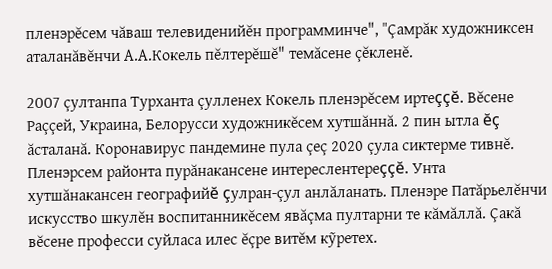пленэрĕсем чăваш телевиденийĕн программинче", "Çамрăк художниксен аталанăвĕнчи А.А.Кокель пĕлтерĕшĕ" темăсене çĕкленĕ.

2007 çултанпа Турханта çулленех Кокель пленэрĕсем иртеççĕ. Вĕсене Раççей, Украина, Белорусси художникĕсем хутшăннă. 2 пин ытла ĕç ăсталанă. Коронавирус пандемине пула çеç 2020 çула сиктерме тивнĕ. Пленэрсем районта пурăнакансене интереслентереççĕ. Унта хутшăнакансен географийĕ çулран-çул анлăланать. Пленэре Патăрьелĕнчи искусство шкулĕн воспитанникĕсем явăçма пултарни те кăмăллă. Çакă вĕсене професси суйласа илес ĕçре витĕм кỹретех.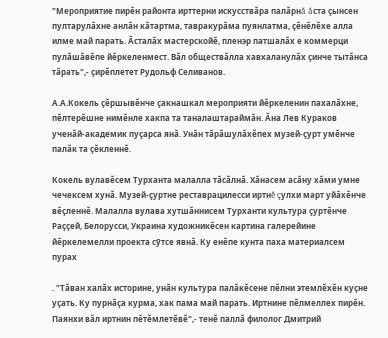"Мероприятие пирĕн районта ирттерни искусствăра палăрнă ăста çынсен пултарулăхне анлăн кăтартма, тавракурăма пуянлатма, çĕнĕлĕхе алла илме май парать. Ăсталăх мастерскойĕ, пленэр патшалăх е коммерци пулăшăвĕпе йĕркеленмест. Вăл обществăлла хавхаланулăх çинче тытăнса тăрать",- çирĕплетет Рудольф Селиванов.

А.А.Кокель çĕршывĕнче çакнашкал мероприяти йĕркеленин пахалăхне, пĕлтерĕшне нимĕнле хакпа та таналаштараймăн. Ăна Лев Кураков ученăй-академик пуçарса янă. Унăн тăрăшулăхĕпех музей-çурт умĕнче палăк та çĕкленнĕ.

Кокель вулавĕсем Турханта малалла тăсăлнă. Хăнасем асăну хăми умне чечексем хунă. Музей-çуртне реставрацилесси иртнĕ çулхи март уйăхĕнче вĕçленнĕ. Малалла вулава хутшăннисем Турханти культура çуртĕнче Раççей, Белорусси, Украина художникĕсен картина галерейине йĕркелемелли проекта сỹтсе явнă. Ку енĕпе кунта паха материалсем пурах

. "Тăван халăх историне, унăн культура палăкĕсене пĕлни этемлĕхĕн куçне уçать. Ку пурнăçа курма, хак пама май парать. Иртнине пĕлмеллех пирĕн. Паянхи вăл иртнин пĕтĕмлетĕвĕ",- тенĕ паллă филолог Дмитрий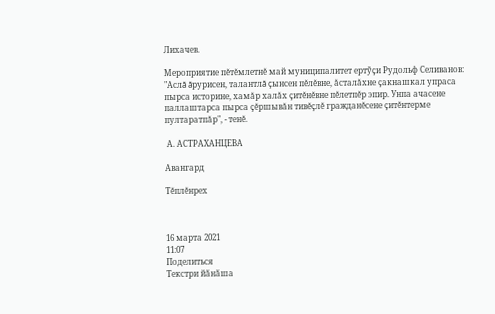Лихачев.

Мероприятие пĕтĕмлетнĕ май муниципалитет ертỹçи Рудольф Селиванов: "Аслă ăрурисен, талантлă çынсен пĕлĕвне, ăсталăхне çакнашкал упраса пырса историне, хамăр халăх çитĕнĕвне пĕлетпĕр эпир. Унпа ачасене паллаштарса пырса çĕршывăн тивĕçлĕ гражданĕсене çитĕнтерме пултаратпăр", - тенĕ.

 А. АСТРАХАНЦЕВА

Авангард

Тĕплĕнрех



16 марта 2021
11:07
Поделиться
Текстри йӑнӑша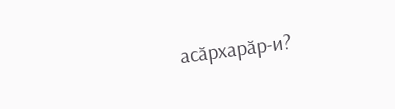асӑрхарӑр-и?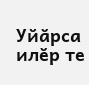Уйӑрса илӗр те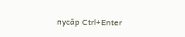пусӑр Ctrl+Enter